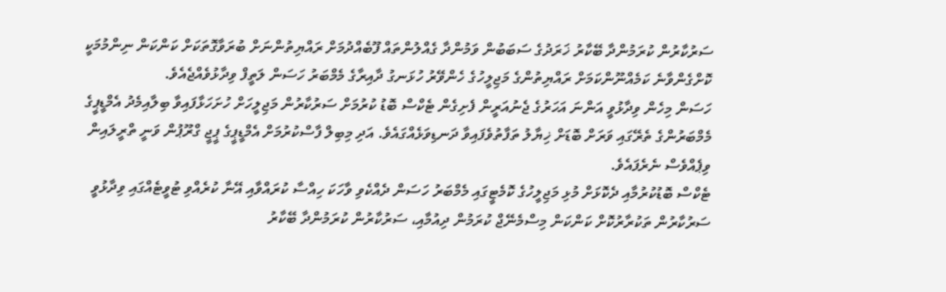ސަރުކާރުން ކުރަމުންދާ ބޭކާރު ޚަރަދުގެ ސަބަބުން ވަމުންދާ ގެއްލުންތައް ފޫބެއްދުމަށް ރައްޔިތުންނަށް ބުރަވާގޮތަކަށް ކަންކަން ނިންމުމަކީ ކޮށްގެންވާނެ ކަމެއްނޫންކަމަށް ރައްޔިތުންގެ މަޖިލީހުގެ ހެންވޭރު ހުޅަނގު ދާއިރާގެ މެމްބަރު ހަސަން ލަތީފް ވިދާޅުވެއްޖެއެވެ.
ހަސަން މިހެން ވިދާޅުވީ އަންނަ އަހަރުގެ ޖެނުއަރީން ފެށިގެން ޓެކްސް ބޮޑު ކުރުމަށް ސަރުކާރުން މަޖިލީހަށް ހުށަހަޅާފައިވާ ބިލާއިމެދު އެމްޑީޕީގެ މެމްބަރުންގެ ތެރޭގައި ވަރަށް ބޮޑަށް ޚިޔާލު ތަފާތުވެފައިވާ ދަނޑިވަޅެއްގައެވެ. އަދި މިބިލް ފާސްކުރުމަށް އެމްޑީޕީގެ ޕީޖީ ގްރޫޕުން ވަނީ ތްރީލައިން ވިޕެއްވެސް ނެރެފައެވެ.
ޓެކްސް ބޮޑުކުރުމާއި ދެކޮޅަށް މުޅި މަޖިލީހުގެ ކޮމެޓީގައި މެމްބަރު ހަސަން ދެއްކެވި ވާހަކަ ހިއްސާ ކުރައްވާއި އޭނާ ކުރެއްވި ޓުވީޓެއްގައި ވިދާޅުވީ ސަރުކާރުން ތަކުރާރުކޮށް ކަންކަން މިސްމެނޭޖް ކުރަމުން ދިއުމާއި، ސަރުކާރުން ކުރަމުންދާ ބޭކާރު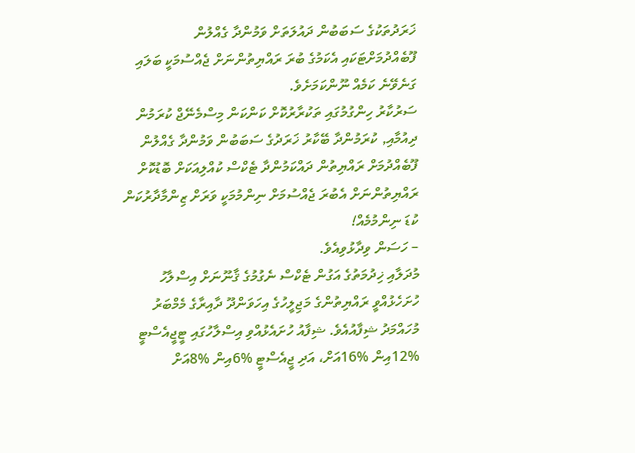ޚަރަދުތަކުގެ ސަބަބުން ދައުލަތަށް ވަމުންދާ ގެއްލުން ފޫބެއްދުމަށްޓަކައި އެކަމުގެ ބުރަ ރައްޔިތުންނަށް ޖެއްސުމަކީ ބަލައި ގަނެވޭނެ ކަމެއް ނޫންކަމަށެވެ.
ސަރުކާރު ހިންގުމުގައި ތަކުރާރުކޮށް ކަންކަން މިސްމެނޭޖް ކުރަމުން ދިއުމާއި, ކުރަމުންދާ ބޭކާރު ޚަރަދުގެ ސަބަބުން ވަމުންދާ ގެއްލުން ފޫބެއްދުމަށް ރައްޔިތުން ދައްކަމުންދާ ޓެކްސް ކުއްލިއަކަށް ބޮޑުކޮށް ރައްޔިތުންނަށް އެބުރަ ޖެއްސުމަށް ނިންމުމަކީ ވަރަށް ޒިންމާދާރުކަން ކުޑަ ނިންމުމެއް!
– ހަސަން ވިދާޅުވިއެވެ.
މުދަލާއި ޚިދުމަތުގެ އަގުން ޓެކްސް ނެގުމުގެ ޤާނޫނަށް އިސްލާހު ހުށަހެޅުއްވީ ރައްޔިތުންގެ މަޖިލީހުގެ އިހަވަންދޫ ދާއިރާގެ މެމްބަރު މުހައްމަދު ޝިފާއުއެވެ. ޝިފާއު ހުށައެޅުއްވި އިސްލާހުގައި ޓީޖީއެސްޓީ %12އިން %16އަށް، އަދި ޖީއެސްޓީ %6އިން %8އަށް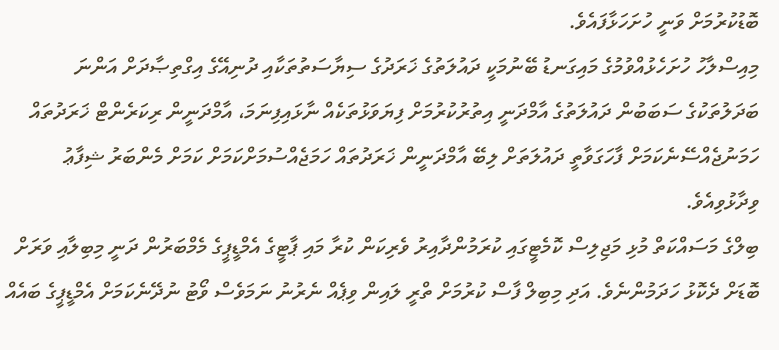ބޮޑުކުރުމަށް ވަނީ ހުށަހަޅާފައެވެ.
މިއިސްލާހު ހުށަހެޅުއްވުމުގެ މައިގަނޑު ބޭނުމަކީ ދައުލަތުގެ ޚަރަދުގެ ސިޔާސަތުތަކާއި ދުނިއޭގެ އިގްތިޞާދަށް އަންނަ ބަދަލުތަކުގެ ސަބަބުން ދައުލަތުގެ އާމްދަނީ އިތުރުކުރުމަށް ފިޔަވަޅުތަކެއް ނާޅައިފިނަމަ، އާމްދަނީން ރިކަރެންޓް ޚަރަދުތައް ހަމަނުޖެއްސޭނެކަމަށް ފާހަގަވާތީ ދައުލަތަށް ލިބޭ އާމްދަނީން ޚަރަދުތައް ހަމަޖެއްސުމަށްކަމަށް ކަމަށް މެންބަރު ޝިފާޢު ވިދާޅުވިއެވެ.
ބިލްގެ މަސައްކަތް މުޅި މަޖިލިސް ކޮމެޓީގައި ކުރަމުންދާއިރު ވެރިކަން ކުރާ މައި ޕާޓީގެ އެމްޑީޕީގެ މެމްބަރުން ދަނީ މިބިލާއި ވަރަށް ބޮޑަށް ދެކޮޅު ހަދަމުންނެވެ. އަދި މިބިލް ފާސް ކުރުމަށް ތްރީ ލައިން ވިޕެއް ނެރުނު ނަމަވެސް ވޯޓު ނުދޭނެކަމަށް އެމްޑީޕީގެ ބައެއް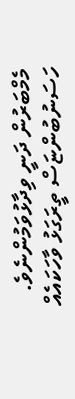މެމްބަރުން ދަނީ ވިދާޅުވަމުންނެވެ.
ހަސަނުބުންޏަސް ތީރަގަޅު ވާހަކައެއް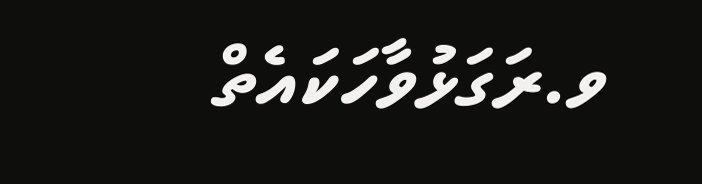ވ.ރަގަޅުވާހަކައެތް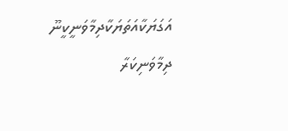އަގަޔަކާއަތަޔަކާދިމާވަނީކީނޫ ދިމާވަނިކަރާ